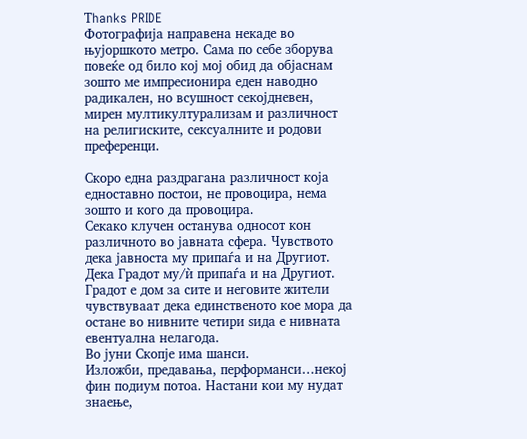Тhanks PRIDE
Фотографија направена некаде во њујоршкото метро. Сама по себе зборува повеќе од било кој мој обид да објаснам зошто ме импресионира еден наводно радикален, но всушност секојдневен, мирен мултикултурализам и различност на религиските, сексуалните и родови преференци.

Скоро една раздрагана различност која едноставно постои, не провоцира, нема зошто и кого да провоцира.
Секако клучен останува односот кон различното во јавната сфера. Чувството дека јавноста му припаѓа и на Другиот. Дека Градот му/ѝ припаѓа и на Другиот. Градот е дом за сите и неговите жители чувствуваат дека единственото кое мора да остане во нивните четири ѕида е нивната евентуална нелагода.
Во јуни Скопје има шанси.
Изложби, предавања, перформанси…некој фин подиум потоа. Настани кои му нудат знаење,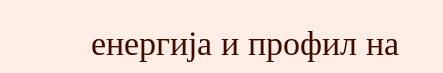енергија и профил на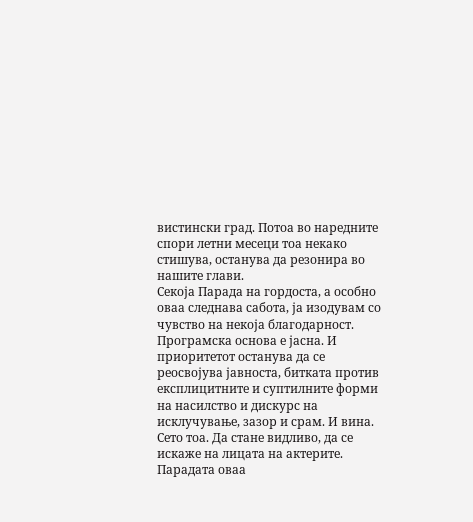вистински град. Потоа во наредните спори летни месеци тоа некако стишува, останува да резонира во нашите глави.
Секоја Парада на гордоста, а особно оваа следнава сабота, ја изодувам со чувство на некоја благодарност. Програмска основа е јасна. И приоритетот останува да се реосвојува јавноста, битката против експлицитните и суптилните форми на насилство и дискурс на исклучување, зазор и срам. И вина. Сето тоа. Да стане видливо, да се искаже на лицата на актерите.
Парадата оваа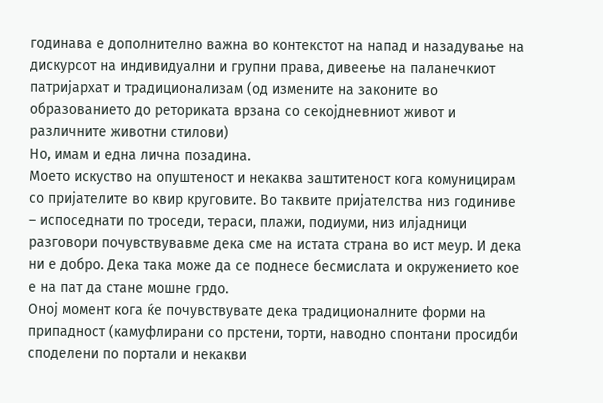годинава е дополнително важна во кoнтекстот на напад и назадување на дискурсот на индивидуални и групни права, дивеење на паланечкиот патријархат и традиционализам (од измените на законите во образованието до реториката врзана со секојдневниот живот и различните животни стилови)
Но, имам и една лична позадина.
Моето искуство на опуштеност и некаква заштитеност кога комуницирам со пријателите во квир круговите. Во таквите пријателства низ годиниве – испоседнати по троседи, тераси, плажи, подиуми, низ илјадници разговори почувствувавме дека сме на истата страна во ист меур. И дека ни е добро. Дека така може да се поднесе бесмислата и окружението кое е на пат да стане мошне грдо.
Оној момент кога ќе почувствувате дека традиционалните форми на припадност (камуфлирани со прстени, торти, наводно спонтани просидби споделени по портали и некакви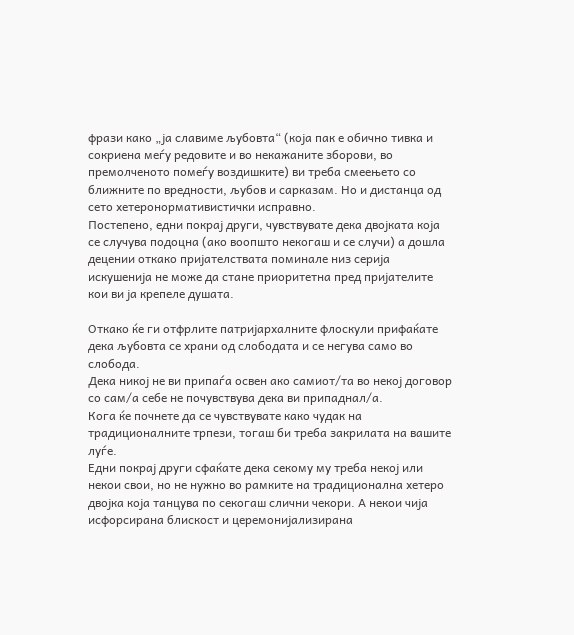фрази како „ја славиме љубовта“ (која пак е обично тивка и сокриена меѓу редовите и во некажаните зборови, во премолченото помеѓу воздишките) ви треба смеењето со ближните по вредности, љубов и сарказам. Но и дистанца од сето хетеронормативистички исправно.
Постепено, едни покрај други, чувствувате дека двојката која се случува подоцна (ако воопшто некогаш и се случи) а дошла децении откако пријателствата поминале низ серија искушенија не може да стане приоритетна пред пријателите кои ви ја крепеле душата.

Откако ќе ги отфрлите патријархалните флоскули прифаќате дека љубовта се храни од слободата и се негува само во слобода.
Дека никој не ви припаѓа освен ако самиот/та во некој договор со сам/а себе не почувствува дека ви припаднал/а.
Кога ќе почнете да се чувствувате како чудак на традиционалните трпези, тогаш би треба закрилата на вашите луѓе.
Едни покрај други сфаќате дека секому му треба некој или некои свои, но не нужно во рамките на традиционална хетеро двојка која танцува по секогаш слични чекори. А некои чија исфорсирана блискост и церемонијализирана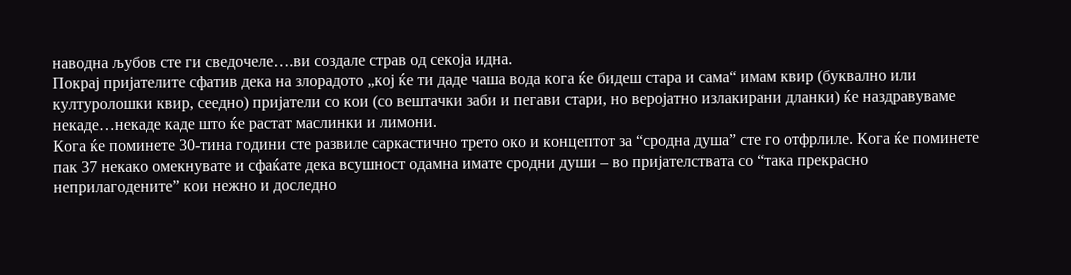наводна љубов сте ги сведочеле….ви создале страв од секоја идна.
Покрај пријателите сфатив дека на злорадото „кој ќе ти даде чаша вода кога ќе бидеш стара и сама“ имам квир (буквално или културолошки квир, сеедно) пријатели со кои (со вештачки заби и пегави стари, но веројатно излакирани дланки) ќе наздравуваме некаде…некаде каде што ќе растат маслинки и лимони.
Кога ќе поминете 30-тина години сте развиле саркастично трето око и концептот за “сродна душа” сте го отфрлиле. Кога ќе поминете пак 37 некако омекнувате и сфаќате дека всушност одамна имате сродни души – во пријателствата со “така прекрасно неприлагодените” кои нежно и доследно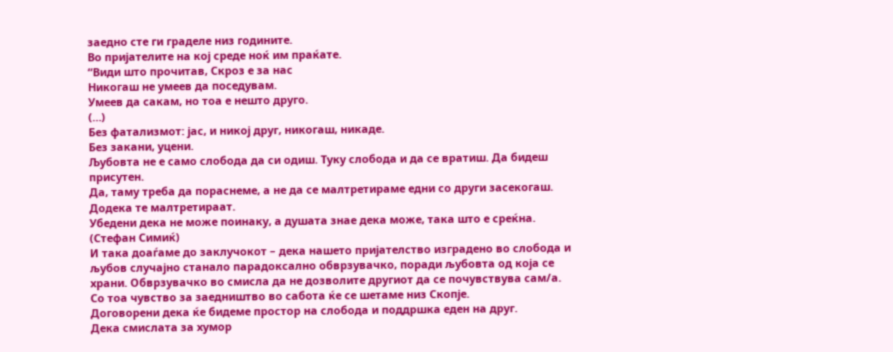заедно сте ги граделе низ годините.
Во пријателите на кој среде ноќ им праќате.
“Види што прочитав, Скроз е за нас
Никогаш не умеев да поседувам.
Умеев да сакам, но тоа е нешто друго.
(…)
Без фатализмот: јас, и никој друг, никогаш, никаде.
Без закани, уцени.
Љубовта не е само слобода да си одиш. Туку слобода и да се вратиш. Да бидеш присутен.
Да, таму треба да пораснеме, а не да се малтретираме едни со други засекогаш.
Додека те малтретираат.
Убедени дека не може поинаку, а душата знае дека може, така што е среќна.
(Стефан Симиќ)
И така доаѓаме до заклучокот – дека нашето пријателство изградено во слобода и љубов случајно станало парадоксално обврзувачко, поради љубовта од која се храни. Обврзувачко во смисла да не дозволите другиот да се почувствува сам/а.
Со тоа чувство за заедништво во сабота ќе се шетаме низ Скопје.
Договорени дека ќе бидеме простор на слобода и поддршка еден на друг.
Дека смислата за хумор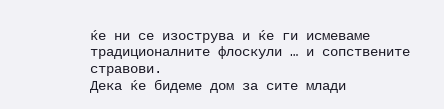ќе ни се изострува и ќе ги исмеваме традиционалните флоскули … и сопствените стравови.
Дека ќе бидеме дом за сите млади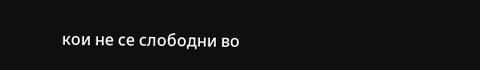кои не се слободни во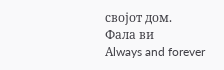својот дом.
Фала ви
Аlways and forever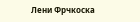Лени Фрчкоска